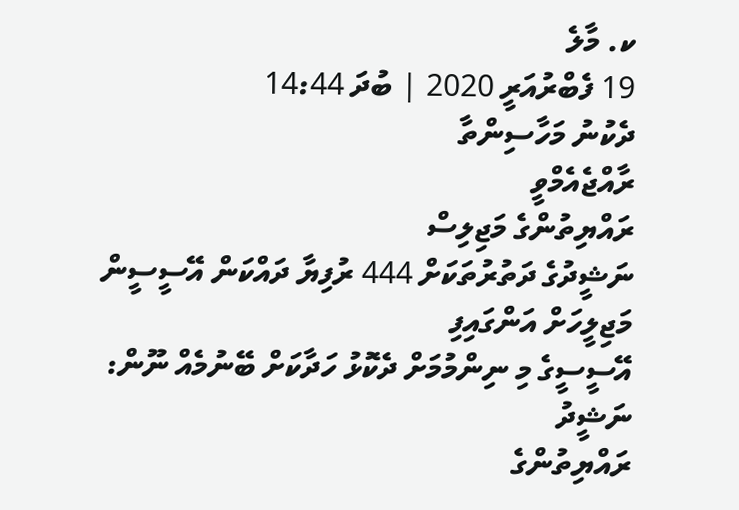ކ. މާލެ
19 ފެބްރުއަރީ 2020 | ބުދަ 14:44
ދެކުނު މަހާސިންތާ
ރާއްޖެއެމްވީ
ރައްޔިތުންގެ މަޖިލިސް
ނަޝީދުގެ ދަތުރުތަކަށް 444 ރުފިޔާ ދައްކަން އޭސީސީން މަޖިލީހަށް އަންގައިފި
އޭސީސީގެ މި ނިންމުމަށް ދެކޮޅު ހަދާކަށް ބޭނުމެއް ނޫން: ނަޝީދު
ރައްޔިތުންގެ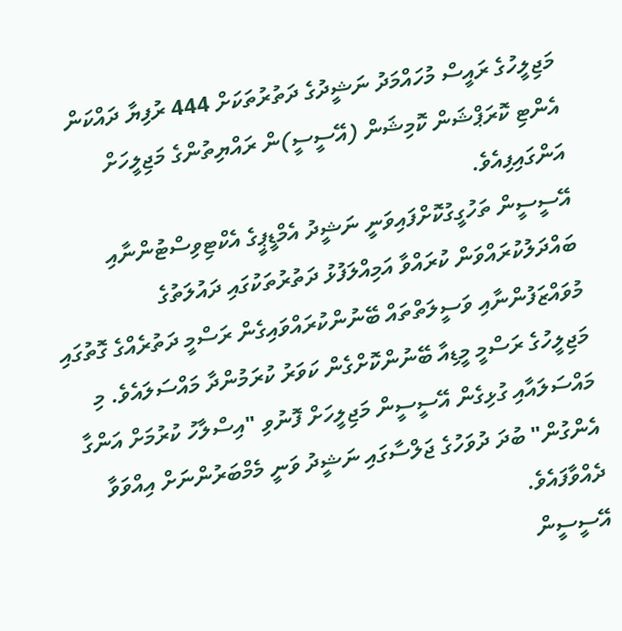މަޖިލީހުގެ ރައީސް މުހައްމަދު ނަޝީދުގެ ދަތުރުތަކަށް 444 ރުފިޔާ ދައްކަން އެންޓި ކޮރަޕްޝަން ކޮމިޝަން (އޭސީސީ)ން ރައްޔިތުންގެ މަޖިލީހަށް އަންގައިފިއެވެ.
އޭސީސީން ތަހުގީގުކޮށްފައިވަނީ ނަޝީދު އެމްޑީޕީގެ އެކްޓިވިސްޓުންނާއި ބައްދަލުކުރައްވަން ކުރައްވާ އަމިއްލަފުޅު ދަތުރުތަކުގައި ދައުލަތުގެ މުވައްޒަފުންނާއި ވަސީލަތްތައް ބޭނުންކުރައްވައިގެން ރަސްމީ ދަތުރެއްގެ ގޮތުގައި މަޖިލީހުގެ ރަސްމީ މީޑިއާ ބޭނުންކޮށްގެން ކަވަރު ކުރަމުންދާ މައްސަލައެވެ. މި މައްސަލައާއި ގުޅިގެން އޭސީސީން މަޖިލީހަށް ފޮނުވި "އިސްލާހު ކުރުމަށް އަންގާ އެންގުން" ބުދަ ދުވަހުގެ ޖަލްސާގައި ނަޝީދު ވަނީ މެމްބަރުންނަށް އިއްވަވާ ދެއްވާފައެވެ.
އޭސީސީން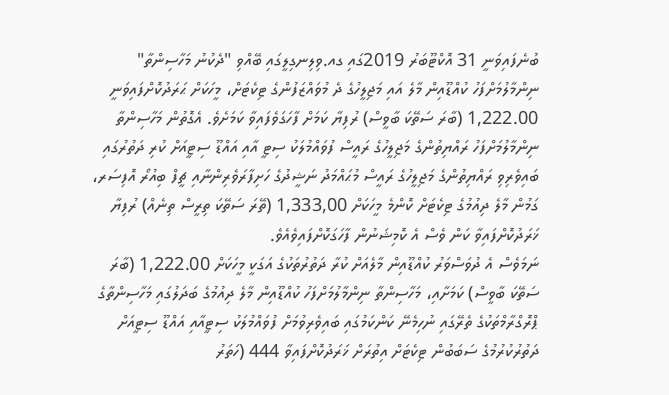ބުނެފައިވަނީ 31 އޮކްޓޫބަރު 2019ގައި ގއ.ވިލިނގިލީގައި ބޭއްވި "ދެކުނު މަހާސިންތާ" ނިންމާލުމަށްފަހު ކުއްޑޫއިން މާލެ އައި މަޖިލީހުގެ ދެ މުވައްޒަފުންގެ ޓިކެޓަށް، މީހަކަށް ޙަރަދުކޮށްފައިވަނީ 1,222.00 (ބާރަ ސަތޭކަ ބާވީސް) ރުފިޔާ ކަމަށް ފާހަގަވެފައިވާ ކަމަށެވެ. އެގޮތުން މަހާސިންތާ ނިންމާލުމަށްފަހު ރައްޔިތުންގެ މަޖިލީހުގެ ރައީސް ފުވައްމުލަކު ސިޓީ އާއި އައްޑޫ ސިޓީއަށް ކުރި ދަތުރުގައި ބައިވެރިވި ރައްޔިތުންގެ މަޖިލީހުގެ ރައީސް މުޙައްމަދު ނަޝީދުގެ ހަށިފާރަވެރިންނާއި ޗީފް ބިއުރޯ އޮފިސަރ، ގަމުން މާލެ ދިއުމުގެ ޓިކެޓަށް ކޮންމެ މީހަކަށް 1,333,00 (ތޭރަ ސަތޭކަ ތިރީސް ތިނެއް) ރުފިޔާ ޚަރަދުކޮށްފައިވާ ކަން ވެސް އެ ކޮމިޝަނުން ފާހަގަކޮށްފައިވެއެވެ.
ނަމަވެސް އެ ދުވަސްވަރު ކުއްޑޫއިން މާލެއަށް ކުރާ ދަތުރުތަކުގެ އަގަކީ މީހަކަށް 1,222.00 (ބާރަ ސަތޭކަ ބާވީސް) ކަމަށާއި، މަހާސިންތާ ނިންމާލުމަށްފަހު ކުއްޑޫއިން މާލެ ދިއުމުގެ ބަދަލުގައި މަހާސިންތާގެ ޕްރޮގްރާމްތަކުގެ ތެރޭގައި ނުހިމެނޭ ކަންކަމުގައި ބައިވެރިވުމަށް ފުވައްމުލަކު ސިޓީއާއި އައްޑޫ ސިޓީއަށް ދަތުރުކުރުމުގެ ސަބަބުން ޓިކެޓަށް އިތުރަށް ޚަރަދުކޮށްފައިވާ 444 (ހަތަރު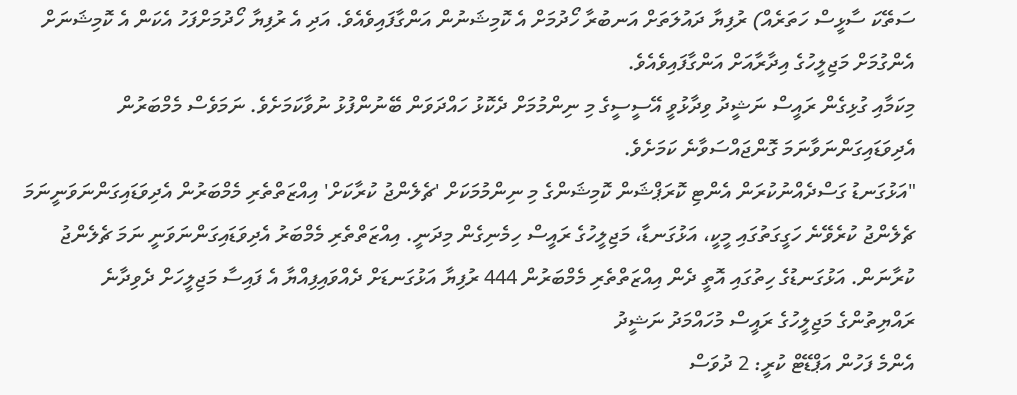ސަތޭކަ ސާޅީސް ހަތަރެއް) ރުފިޔާ ދައުލަތަށް އަނބުރާ ހޯދުމަށް އެ ކޮމިޝަނުން އަންގާފައިވެއެވެ. އަދި އެ ރުފިޔާ ހޯދުމަށްފަހު އެކަން އެ ކޮމިޝަނަށް އެންގުމަށް މަޖިލީހުގެ އިދާރާއަށް އަންގާފައިވެއެވެ.
މިކަމާއި ގުޅިގެން ރައީސް ނަޝީދު ވިދާޅުވީ އޭސީސީގެ މި ނިންމުމަށް ދެކޮޅު ހައްދަވަން ބޭނުންފުޅު ނުވާކަމަށެވެ. ނަމަވެސް މެމްބަރުން އެދިވަޑައިގަންނަވާނަމަ ގޮންޖައްސަވާނެ ކަމަށެވެ.
"އަޅުގަނޑު ގަސްދެއްނުކުރަން އެންޓި ކޮރަޕްޝަން ކޮމިޝަންގެ މި ނިންމުމަކަށް 'ޗެލެންޖު ކުރާކަށް' އިއްޒަތްތެރި މެމްބަރުން އެދިވަޑައިގަންނަވަނީނަމަ ޗެލެންޖު ކުރެވޭނެ ހަގީގަތުގައި މީކީ، އަޅުގަނޑާ، މަޖިލީހުގެ ރައީސް ހިމެނިގެން މިދަނީ. އިއްޒަތްތެރި މެމްބަރު އެދިވަޑައިގަންނަވަނީ ނަމަ ޗެލެންޖު ކުރާނަން. އަޅުގަނޑުގެ ހިތުގައި އޮތީ ދެން އިއްޒަތްތެރި މެމްބަރުން 444 ރުފިޔާ އަޅުގަނޑަށް ދެއްވައިފިއްޔާ އެ ފައިސާ މަޖިލީހަށް ދެވިދާނެ
ރައްޔިތުންގެ މަޖިލީހުގެ ރައީސް މުހައްމަދު ނަޝީދު
އެންމެ ފަހުން އަޕްޑޭޓް ކުރީ: 2 ދުވަސް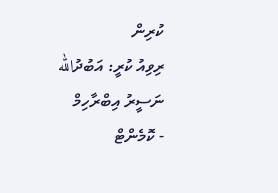ކުރިން
ރިވިއު ކުރީ: އަބުދުالله ނަސީރު އިބްރާހިމް
- ކޮމެންޓް